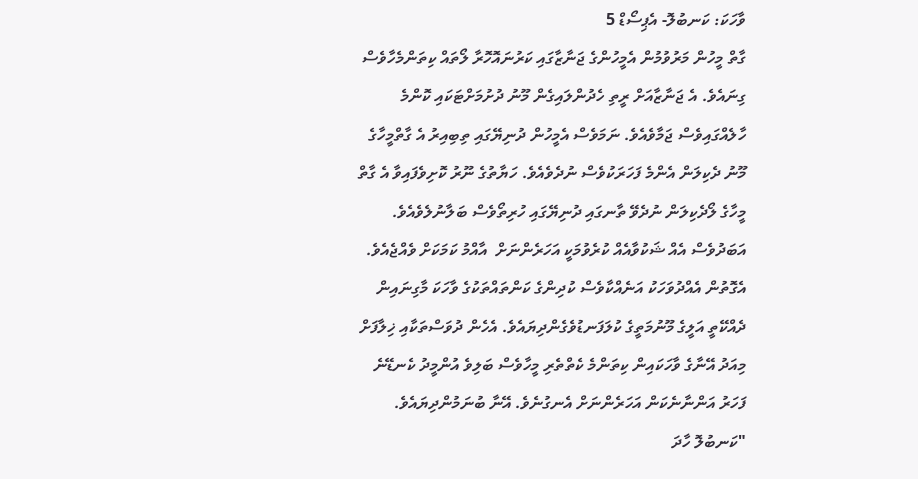ވާހަކަ: ކަނބުލޮ- އެޕިސޯޑް 5
ގާތް މީހުން މަރުވުމުން އެމީހުންގެ ޖަނާޒާގައި ކަރުނައޮހޮރާ ލޯތައް ކިތަންމެހާވެސް ގިނައެވެ. އެ ޖަނާޒާއަށް ރީތި ހެދުންލައިގެން މޫނު ދުށުމަށްޓަކައި ކޮންމެ ހާލެއްގައިވެސް ޖަމާވެއެވެ. ނަމަވެސް އެމީހުން ދުނިޔޭގައި ތިބިއިރު އެ ގާތްމީހާގެ މޫނު ދެކިލަން އެންމެ ފަހަރަކުވެސް ނުދެވެއެވެ. ހަޔާތުގެ ނޫރު ކޮށިވެފައިވާ އެ ގާތް މީހާގެ ލޯދެކިލަން ނުދެވޭ ތާނގައި ދުނިޔޭގައި ހުރިތޯވެސް ބަލާނުލެވެއެވެ.
އަބަދުވެސް އެއް ޝަކުވާއެއް ކުރެވުމަކީ އަހަރެންނަށް  އާއްމު ކަމަކަށް ވެއްޖެއެވެ. އެގޮތުން އެއްދުވަހަކު އަނެއްކާވެސް ކުދިންގެ ކަންތައްތަކުގެ ވާހަކަ މާގިނައިން ދެއްކޭތީ އަލީގެ މޫނުމަތީގެ ކުލަފަނޑުވެގެންދިޔައެވެ. އެހެން ދުވަސްތަކާއި ޚިލާފަށް މިއަދު އޭނާގެ ވާހަކައިން ކިތަންމެ ކެތްތެރި މީހާވެސް ބަލިވެ އުންމީދު ކެނޑޭނެ ފަހަރު އަންނާނެކަން އަހަރެންނަށް އެނގުނެވެ. އޭނާ ބުނަމުންދިޔައެވެ.
"ކަނބުލޮ ހާދަ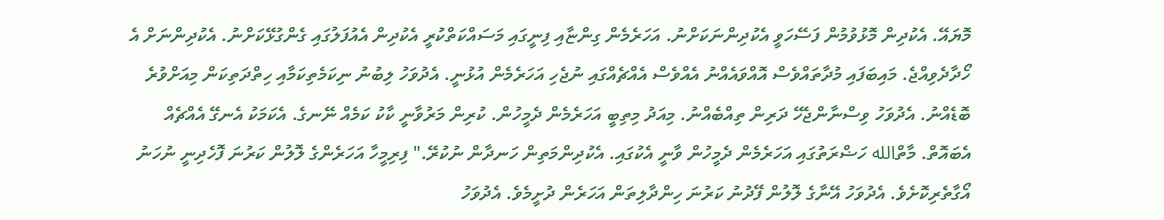މޮޔައޭ. އެކުދިން މޮޅުވުމުން ފަސޭހަވީ އެކުދިންނަކަށްނު. އަހަރެމެން ގިންޏާއި ފިނީގައި މަސައްކަތްކުރީ އެކުދިން އެއުފަލުގައި ގެންގުޅޭކަށްނު. އެކުދިންނަށް އެ ހޯދާދެވިއްޖެ. މައިބަފައި މުދާތައްވެސް އޮއްވައެއްނު އެއްވެސް އެއްޗެއްގައި ނުޖެހި އަހަރެމެން އުޅުނީ. އެދުވަހު ލިބުނު ނިކަމެތިކަމާއި ހިތްދަތިކަން މިއަށްވުރެ ބޮޑެއްނު. އެދުވަހު ވިސްނާންޖެހޭ ދަރިން ތިއްބެއްނު. މިއަދު މިތިބީ އަހަރެމެން ދެމީހުން. ކުރިން މަރުވާނީ ކާކު ކަމެއް ނޭނގެ. އެކަމަކު އެނގޭ އެއްޗެއް އެބައޮތް. މާތްالله ހަޟްރަތުގައި އަހަރެމެން ދެމީހުން ވާނީ އެކުގައި. އެކުދިންމަތިން ހަނދާން ނުކުރޭ." ފިރިމީހާ އަހަރެންގެ ލޮލުން ކަރުނަ ފޮހެދިނީ ނުހަނު އޯގާތެރިކޮށެވެ. އެދުވަހު އޭނާގެ ލޮލުން ފޭދުނު ކަރުނަ ހިންދާލިތަން އަހަރެން ދުށީމެވެ. އެދުވަހު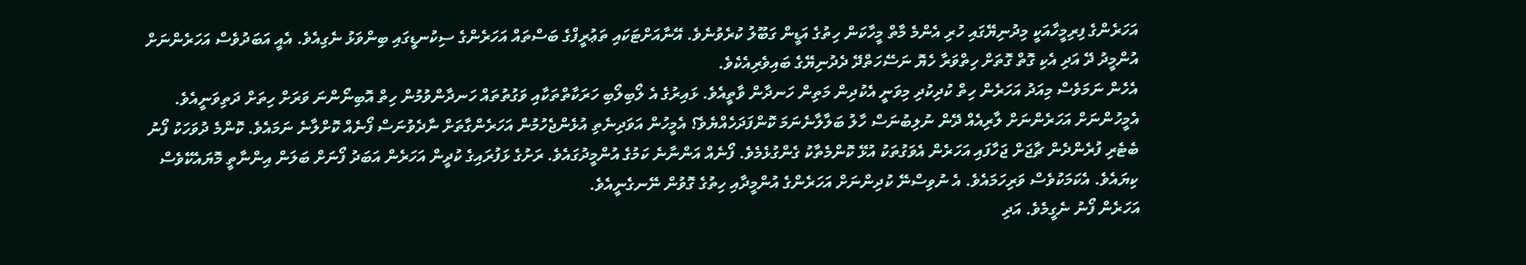އަހަރެންގެ ފިރިމީހާއަކީ މިދުނިޔޭގައި ހުރި އެންމެ މާތް މީހާކަން ހިތުގެ އަޑީން ގަބޫލު ކުރެވުނެވެ. އޭނާއަށްޓަކައި ތަޢުރީފްގެ ބަސްތައް އަހަރެންގެ ސިކުނޑީގައި ބިންވަޅު ނެގިއެވެ. އެއީ އަބަދުވެސް އަހަރެންނަށް އުންމީދު ދޭ އަދި އެކި ގޮތް ގޮތަށް ހިތްވަރާ ހެޔޮ ނަސޭހަތްދޭ ދެދުނިޔޭގެ ބައިވެރިއެކެވެ.
އެހެން ނަމަވެސް މިއަދު އަހަރެން ހިތް ކުދިކުދި މިވަނީ އެކުދިން މަތިން ހަނދާން ވާތީއެވެ. ޅައިރުގެ އެ ލޯބިލޯބި ހަރަކާތްތަކާއި ވަގުތުތައް ހަނދާންވުމުން ހިތް އޮބިނޯންނަ ވަރަށް ހިތަށް ދަތިވަނީއެވެ. އެމީހުންނަށް އަހަރެންނަށް ލާރިއެއް ދޭން ނުލިބުނަސް ހާލު ބަލާލާނެނަމަ ކޮންފަދަހެއްޔެވެ؟ އެމީހުން އަވަދިނެތި އުޅެންޖެހުމުން އަހަރެންގާތަށް ނާދެވުނަސް ފޯނެއް ކޮށްލާނެ ނަމައެވެ. ކޮންމެ ދުވަހަކު ފޯނު ބެޓެރި ފުރެންދެން ޗާޖަށް ޖަހާފައި އަހަރެން އެވަގުތަކު އުޅޭ ކޮންމެތާކު ގެންގުޅެމެވެ. ފޯނެއް އަންނާނެ ކަމުގެ އުންމީދުގައެވެ. ރަށުގެ ޅަފުރައިގެ ކުދީން އަހަރެން އަބަދު ފޯނަށް ބަލަން އިންނާތީ މޮޔައެކޭވެސް ކިޔައެވެ. އެކަމަކުވެސް ވަރިހަމައެވެ. އެ ނުވިސްނޭ ކުދިންނަށް އަހަރެންގެ އުންމީދާއި ހިތުގެ ގޮވުން ނޭނގެނީއެވެ.
އަހަރެން ފޯނު ނެގީމެވެ. އަދި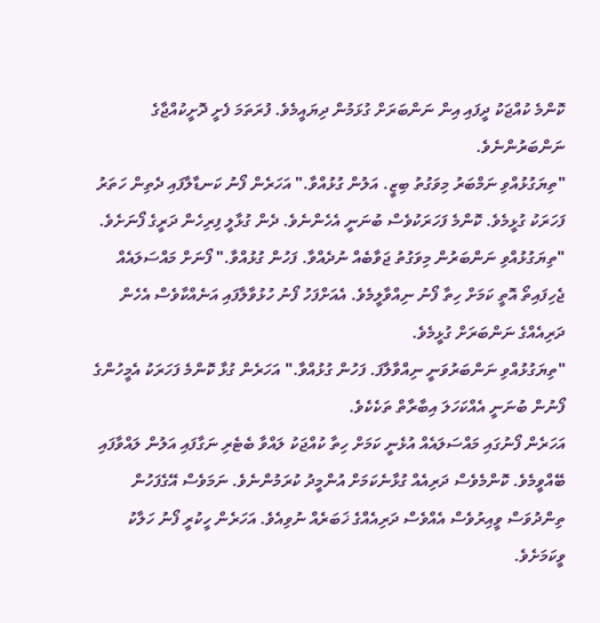ކޮންމެ ކުއްޖަކު ދީފައި އިން ނަންބަރަށް ގުޅަމުން ދިޔައީމެވެ. ފުރަތަމަ ފެށީ ދޮށީކުއްޖާގެ ނަންބަރުންނެވެ.
"ތިޔަގުޅުއްވި ނަމްބަރު މިވަގުތު ބިޒީ. އަލުން ގުޅުއްވާ." އަހަރެން ފޯނު ކަނޑާލާފައި ދެތިން ހަތަރު ފަހަރަކު ގުޅީމެވެ. ކޮންމެ ފަހަރަކުވެސް ބުނަނީ އެހެންނެވެ. ދެން ގުޅާލީ ފިރިހެން ދަރީގެ ފޯނަށެވެ.
"ތިޔަގުޅުއްވި ނަންބަރުން މިވަގުތު ޖަވާބެއް ނުދެއްވާ. ފަހުން ގުޅުއްވާ." ފޯނަށް މައްސަލައެއް ޖެހިފައިތޯ އޮތީ ކަމަށް ހިތާ ފޯނު ނިއްވާލީމެވެ. އެއަށްފަހު ފޯނު ހުޅުވާލާފައި އަނެއްކާވެސް އެހެން ދަރިއެއްގެ ނަންބަރަށް ގުޅީމެވެ.
"ތިޔަގުޅުއްވި ނަންބަރުވަނީ ނިއްވާލާފަ. ފަހުން ގުޅުއްވާ." އަހަރެން ގުޅާ ކޮންމެ ފަހަރަކު އެމީހުންގެ ފޯނުން ބުނަނީ އެއްކަހަލަ އިބާރާތް ތަކެކެވެ.
އަހަރެން ފޯނުގައި މައްސަލައެއް އުޅެނީ ކަމަށް ހިތާ ކުއްޖަކު ލައްވާ ބެޓެރި ނަގާފައި އަލުން ލައްވާފައި ބޭއްވީމެވެ. ކޮންމެވެސް ދަރިއެއް ގުޅާނެކަމަށް އުންމީދު ކުރަމުންނެވެ. ނަމަވެސް އޭގެފަހުން ތިންދުވަސް ވީއިރުވެސް އެއްވެސް ދަރިއެއްގެ ޚަބަރެއް ނުވިއެވެ. އަހަރެން ހީކުރީ ފޯނު ހަލާކު ވީކަމަށެވެ.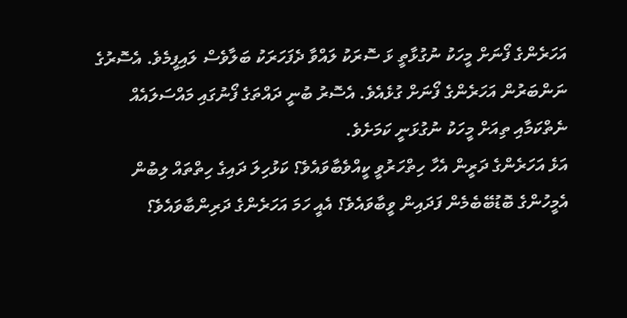އަހަރެންގެ ފޯނަށް މީހަކު ނުގުޅާތީ ޅަ ސޮރަކު ލައްވާ ދެފަހަރަކު ބަލާވެސް ލައިފީމެވެ. އެސޮރުގެ ނަންބަރުން އަހަރެންގެ ފޯނަށް ގުޅެއެވެ. އެސޮރު ބުނީ ދައްތަގެ ފޯނުގައި މައްސަލައެއް ނެތްކަމާއި ތިއަށް މީހަކު ނުގުޅަނީ ކަމަށެވެ.
އަޅެ އަހަރެންގެ ދަރީން އެހާ ހިތްހަރުވީ ކީއްވެބާވައެވެ؟ ކަޅުހިލަ ދައިގެ ހިތްތައް ލިބުން އެމީހުންގެ ބޮޑުބޭބެމެން ފަދައިން ވީބާވައެވެ؟ އެއީ ހަމަ އަހަރެންގެ ދަރިންބާވައެވެ؟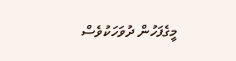މީގެފަހުން ދުވަހަކުވެސް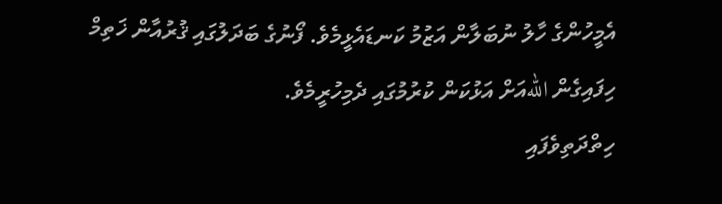އެމީހުންގެ ހާލު ނުބަލާން އަޒުމު ކަނޑައެޅީމެވެ. ފޯނުގެ ބަދަލުގައި ޤުރުއާން ޚަތިމް ހިފައިގެން اللهއަށް އަޅުކަން ކުރުމުގައި ދެމިހުރީމެވެ.
ހިތްދަތިވެފައި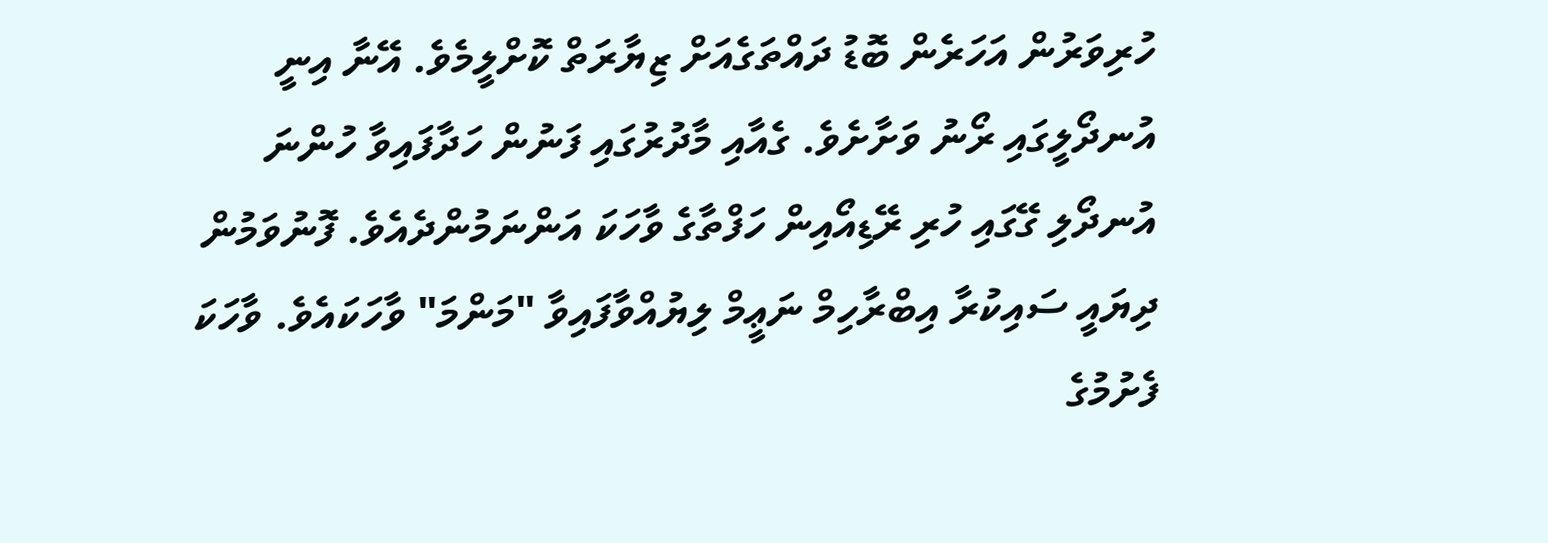ހުރިވަރުން އަހަރެން ބޮޑު ދައްތަގެއަށް ޒިޔާރަތް ކޮށްލީމެވެ. އޭނާ އިނީ އުނދޯލީގައި ރޯނު ވަށާށެވެ. ގެއާއި މާދުރުގައި ފަނުން ހަދާފައިވާ ހުންނަ އުނދޯލި ގޭގައި ހުރި ރޭޑިއޯއިން ހަފްތާގެ ވާހަކަ އަންނަމުންދެއެވެ. ފޮނުވަމުން ދިޔައީ ސައިކުރާ އިބްރާހިމް ނަޢީމް ލިޔުއްވާފައިވާ "މަންމަ" ވާހަކައެވެ. ވާހަކަ ފެށުމުގެ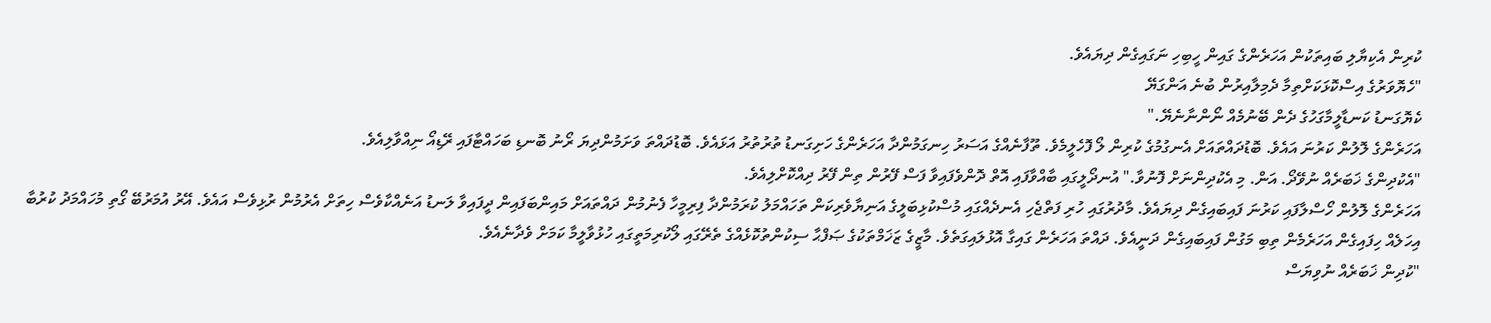ކުރިން އެކިޔާލި ބައިތަކުން އަހަރެންގެ ގައިން ހީބިހި ނަގައިގެން ދިޔައެވެ.
"ހެޔޮވަރުގެ އިސްކޮޅަކަށްތިމާ ދެމިލާއިރުން ބުނެ އަންގަޔޭ
ކެޔޮގަނޑު ކަނޑާލީމާގަހުގެ ދެން ބޭނުމެއް ނޯންނާނެޔޭ."
އަހަރެންގެ ލޮލުން ކަރުނަ އައެވެ. ބޮޑުދައްތައަށް އެނގުމުގެ ކުރިން ލޯ ފޮހެލީމެވެ. ތޫފާނެއްގެ އަސަރު ހިނގަމުންދާ އަހަރެންގެ ހަށިގަނޑު ތުރުތުރު އަޅައެވެ. ބޮޑުދައްތަ ވަށަމުންދިޔަ ރޯނު ބޮނޑި ބަހައްޓާފައި ރޭޑިއޯ ނިއްވާލިއެވެ.
"އެކުދިންގެ ޚަބަރެއް ނުވޭދޯ. އަން. މި އެކުދިންނަށް ފޮނުވާ." އުނދޯލީގައި ބާއްވާފައި އޮތް ދޮންވެފައިވާ ފަސް ފޭރުން ތިން ފޭރު ދިއްކޮށްލިއެވެ.
އަހަރެންގެ ލޮލުން ހޯސްލާފައި ކަރުނަ ފައިބައިގެން ދިޔައެވެ. މާދުރުގައި ހުރި ފަތްޖެހި އެނދެއްގައި މުސްކުޅިބަލީގެ އަނިޔާވެރިކަން ތަހައްމަލު ކުރަމުންދާ ފިރިމީހާ ފެނުމުން ދައްތައަށް މައިންބަފައިން ދީފައިވާ ލަނޑު އަނެއްކާވެސް ހިތަށް އެރުމުން ރުޅިވެސް އައެވެ. އޭރު އުމަރުބޭ ގޯތި މުހައްމަދު ކުރުބާ އިހަލެއް ހިފައިގެން އަހަރެމެން ތިބި މަގުން ފައިބައިގެން ދަނީއެވެ. ދައްތަ އަހަރެން ގައިގާ އޮޅުލައިގަތެވެ. މާޒީގެ ޒަޚަމްތަކުގެ ޞަފްޙާ ސިކުންތުކޮޅެއްގެ ތެރޭގައި ލޯކުރިމަތީގައި ހުޅުވާލީމާ ކަމަށް ވެދާނެއެވެ.
"ކުދިން ޚަބަރެއް ނުވިޔަސް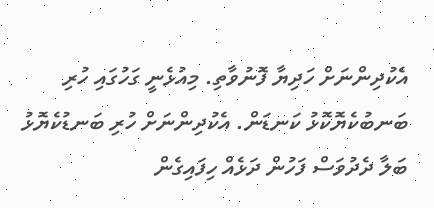އެކުދިންނަށް ހަދިޔާ ފޮނުވާތި. މިއުޅެނީ ގަހުގައި ހުރި ބަނބުކެޔޮކޮޅު ކަނޑަން. އެކުދިންނަށް ހުރި ބަނޑުކެޔޮޅު ބަލާ ދެދުވަސް ފަހުން ދަޅެއް ހިފައިގެން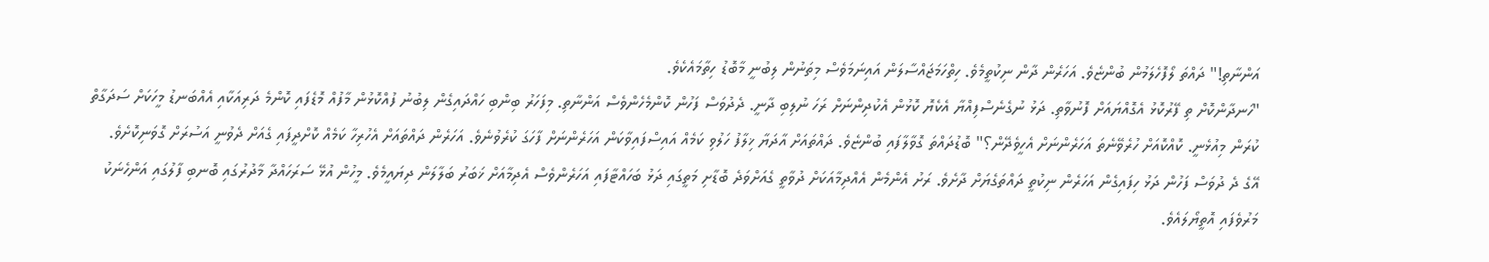އަންނާތި!" ދައްތަ ލޯފޮހެލަމުން ބުންޏެވެ. އަހަރެން ދާން ނިކުތީމެވެ. ހިތްހަމަޖައްސާލަން އައިނަމަވެސް މިތަނުން ލިބުނީ މާބޮޑު ހިތާމައެކެވެ.
"ހަނދާންކޮށް ތި ފޭރުކޮޅު އެގޮއްޔައަށް ފޮނުވާތި. ދަޅު ނުގެނެސްފިއްޔާ އެކެޔޮ ކޮޅުން އެކުދިންނަށް ރަހަ ނުލިބި ދާނީ. ދެދުވަސް ފަހުން ކޮންމެހެންވެސް އަންނާތި. މިފަހަރު ބިންބި ހައްދައިގެން ލިބުނު ފުއްކޮޅުން މާފުއް މޮޑެފައި ކޮންމެ ދަރިއަކާއި އެއްބަނޑު މީހަކަށް ސަދަގާތް ކުރަން މިއުޅެނީ. ކޮއްކޮއަށް ހުރެވޭނެތަ އަހަރެންނަށް އެހީވެދޭން؟" ބޮޑުދައްތަ ގޮވާލާފައި ބުންޏެވެ. ދައްތައަށް އާދަޔާ ޚިލާފު ހަލުވި ކަމެއް އައިސްފައިވާކަން އަހަރެންނަށް ފާހަގަ ކުރެވުނެވެ. އަހަރެން ދައްތައަށް އެހުރިހާ ކަމެއް ކޮށްދީފައި ގެއަށް ދެވުނީ އަސުރަށް ގޮވަނިކޮށެވެ.
އޭގެ ދެ ދުވަސް ފަހުން ދަޅު ހިފައިގެން އަހަރެން ނިކުތީ ދައްތަގެޔަށް ދާށެވެ. ރަށު އެންމެން އެއްދިމާއަކަށް ދުވާތީ ގެއަށްވަދެ ބޮޑާށި މަތީގައި ދަޅު ބަހައްޓާފައި އަހަރެންވެސް އެދިމާއަށް ޚަބަރު ބަލާލަން ދިޔައީމެވެ. މީހުން އުޅޭ ސަރަހައްދާ މާދުރުގައި ބޮނބި ފާލުގައި އަންހެނަކު މަރުވެފައި އޮތީޔޯލައެވެ.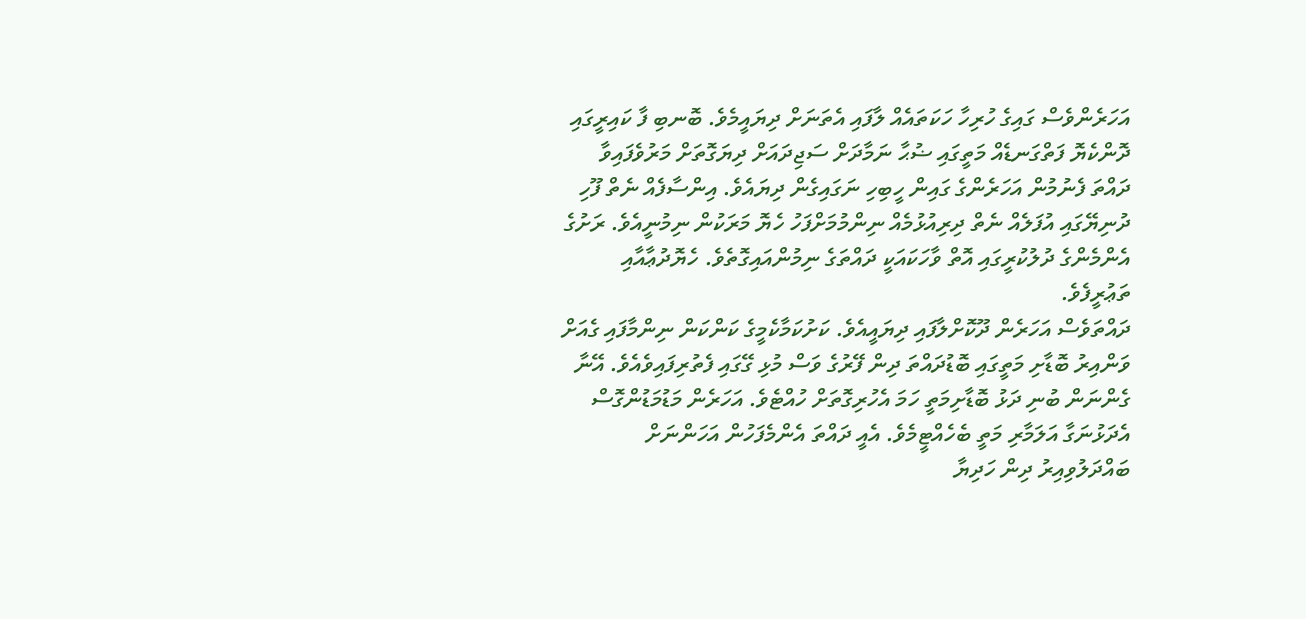އަހަރެންވެސް ގައިގެ ހުރިހާ ހަކަތައެއް ލާފައި އެތަނަށް ދިޔައީމެވެ. ބޮނބި ފާ ކައިރީގައި ދޮންކެޔޮ ފަތްގަނޑެއް މަތީގައި ޟުޙާ ނަމާދަށް ސަޖިދައަށް ދިޔަގޮތަށް މަރުވެފައިވާ ދައްތަ ފެނުމުން އަހަރެންގެ ގައިން ހީބިހި ނަގައިގެން ދިޔައެވެ. އިންސާފެއް ނެތް ފޫހި ދުނިޔޭގައި އުފަލެއް ނެތް ދިރިއުޅުމެއް ނިންމުމަށްފަހު ހެޔޮ މަރަކުން ނިމުނީއެވެ. ރަށުގެ އެންމެންގެ ދުލުކުރީގައި އޮތް ވާހަކައަކީ ދައްތަގެ ނިމުންއައިގޮތެވެ. ހެޔޮދުޢާއާއި ތަޢުރީފެވެ.
ދައްތަވެސް އަހަރެން ދޫކޮށްލާފައި ދިޔައީއެވެ. ކަށުކަމާކެމީގެ ކަންކަން ނިންމާފައި ގެއަށް ވަންއިރު ބޮޑާށި މަތީގައި ބޮޑުދައްތަ ދިން ފޭރުގެ ވަސް މުޅި ގޭގައި ފެތުރިފައިވެއެވެ. އޭނާ ގެންނަން ބުނި ދަޅު ބޮޑާށިމަތީ ހަމަ އެހުރިގޮތަށް ހުއްޓެވެ. އަހަރެން މަޑުމަޑުންގޮސް އެދަޅުނަގާ އަލަމާރި މަތީ ބެހެއްޓީމެވެ. އެއީ ދައްތަ އެންމެފަހުން އަހަންނަށް ބައްދަލުވިއިރު ދިން ހަދިޔާ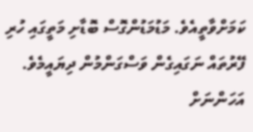ކަމަށްވާތީއެވެ. މަޑުމަޑުންގޮސް ބޮޑާށި މަތީގައި ހުރި ފޭރުތައް ނަގައިގެން ވަސްގަންމުން ދިޔައީމެވެ. އަހަންނަށް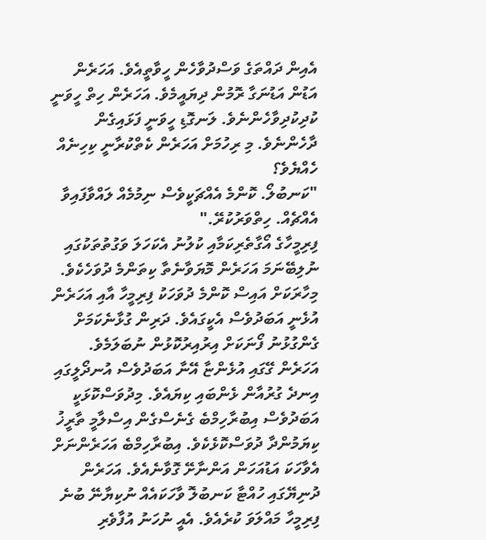އެއިން ދައްތަގެ ވަސްދުވާހެން ހީވާތީއެވެ. އަހަރެން އަޑުން އަޑުނަގާ ރޮމުން ދިޔައީމެވެ. އަހަރެން ހިތް ހީވަނީ ކުދިކުދިވާހެންނެވެ. ލަނގޮޑި ހީވަނީ ފަޅައިގެން ދާހެންނެވެ. މި ރިހުމަށް އަހަރެން ކެތްކުރާނީ ކިހިނެއް ހެއްޔެވެ؟
"ކަނބުލޯ. ކޮންމެ އެއްޗަކީވެސް ނިމުމެއް ލައްވާފައިވާ އެއްޗެއް. ހިތްވަރުކުރޭ."
ފިރިމީހާގެ އޯގާތެރިކަމާއި ކުލުނު އެކަހަލަ ވަގުތުތަކުގައި ނުލިބޭނަމަ އަހަރެން މޮޔަވާނެތާ ކިތަންމެ ދުވަހެކެވެ. މިހާރަކަށް އައިސް ކޮންމެ ދުވަހަކު ފިރިމީހާ އާއި އަހަރެން އުޅެނީ އަބަދުވެސް އެކީގައެވެ. ދަރިން ގުޅާނެކަމަށް ގެންގުޅުނު ފޯނަކަށް އިރުއިރުކޮޅުން ނުބަލަމެވެ. އަހަރެން ގޭގައި އުޅެންޏާ އޭނާ އަބަދުވެސް އުނދޯލީގައި އިނދެ ގުރުއާން ޅެންބައި ކިޔައެވެ. މިދުވަސްކޮޅަކީ އަބަދުވެސް އިބުރާހިމްބެ ގެނެސްގެން އިސްލާމީ ތާރީޚު ކިޔަމުންދާ ދުވަސްކޮޅެކެވެ. އިބުރާހިމްބެ އަހަރެންނަށް އެވާހަކަ އަޑުއަހަން އަންނާށޭ ގޮވާނެއެވެ. އަހަރެން ދުނިޔޭގައި ހުއްޓާ ކަނބުލޮ ވާހަކައެއް ނުކިޔާނޭ ބުނެ ފިރިމީހާ މައްލަވަ ކުރެއެވެ. އެއީ ނުހަނު އުފާވެރި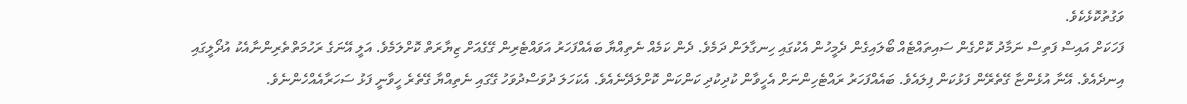ވަގުތުކޮޅެކެވެ.
ފަހަކަށް އައިސް ފަތިސް ނަމާދު ކޮށްގެން ސައިތައްޓެއް ބޯލައިގެން ދެމީހުން އެކުގައި ހިނގާލަން ދަމެވެ. ދެން ކަމެއް ނެތިއްޔާ ބައެއްފަހަރު އަވައްޓެރިން ގޭގެއަށް ޒިޔާރަތް ކޮށްލަމެވެ. އަލީ އޭނަގެ ރަހުމަތްތެރިންނާއެކު އުދޯލީގައި އިނދެއެވެ. އޭނާ އުޅެންޏާ ގޭތެރޭން ފަޅުކަން ފިލައެވެ. ބައެއްފަހަރު ރައްޓެހިންނަށް އެހީވާން ކުދިކުދި ކަންކަން ކޮށްލަދޭނެއެވެ. އެކަހަލަ ދުވަސްދުވަހު ގޭގައި ނެތިއްޔާ ގޭތެރެ ހީވާނީ ފަޅު ސަހަރާއެއްހެންނެވެ.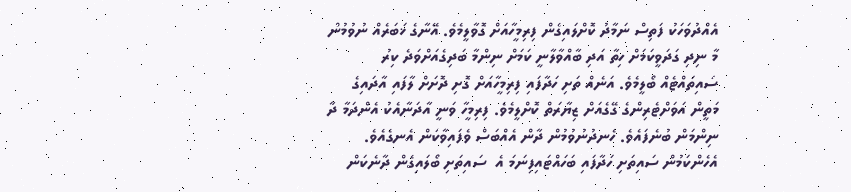އެއްދުވަހަކު ފަތިސް ނަމާދު ކޮށްލައިގެން ފިރިމީހާއަށް ގޮވާލީމެވެ. އޭނާގެ ޚަބަރެއް ނުވުމުން މާ ނިދި ގަދަވީކަމަށް ހިތާ އަދި ބާއްވާލާނީ ކަމަށް ނިންމާ ބަދިގެއަށްވަދެ ކިރު ސައިތައްޓެއް ބޯލީމެވެ. އަނެއް ތަށި ހަދާފައި ފިރިމީހާއަށް ގޮށި ދޮށަށް ލާފައި އާދައިގެ މަތީން އަވަށްޓެރިންގެ ގޭގެއަށް ޒިޔާރަތް ކޮށްލީމެވެ. ފިރިމީހާ ވަނީ އާދަނާއެކު އެންދަމާ ދާ ނިންމަން ބުނެފައެވެ. ހެނދުނުވުމުން ދާން އެއްބަސް ވެފައިވާކަން އެނގެއެވެ.
އެހެންކަމުން ސައިތަށި ހަދާފައި ބަހައްޓައިފިނަމަ އެ  ސައިތަށި ބޯލައިގެން ދާނެކަން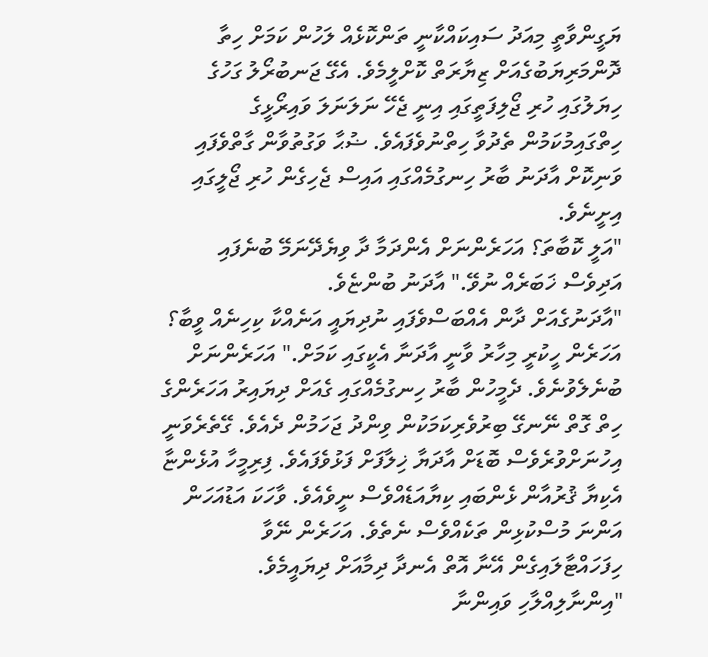ޔަގީންވާތީ މިއަދު ސައިކައްކާނީ ތަންކޮޅެއް ލަހުން ކަމަށް ހިތާ ދޮންމަރިޔަބުގެއަށް ޒިޔާރަތް ކޮށްލީމެވެ. އެގޭ ޖަނބުރޯލު ގަހުގެ ހިޔަލުގައި ހުރި ޖޯލިފަތީގައި އިނީ ޖެހޭ ނަލަނަލަ ވައިރޯޅީގެ ހިތްގައިމުކަމުން ތެދުވާ ހިތްނުވެފައެވެ. ޟުޙާ ވަގުތުވާން ގާތްވެފައި ވަނިކޮށް އާދަނު ބާރު ހިނގުމެއްގައި އައިސް ޖެހިގެން ހުރި ޖޯލީގައި އިށީނެވެ.
"އަލީ ކޮބާތަ؟ އަހަރެންނަށް އެންދަމާ ދާ ވިޔެދޭނަމޭ ބުނެފައި އަދިވެސް ޚަބަރެއް ނުވޭ." އާދަނު ބުންޏެވެ.
"އާދަނުގެއަށް ދާން އެއްބަސްވެފައި ނުދިޔައީ އަނެއްކާ ކިހިނެއް ވީބާ؟ އަހަރެން ހީކުރީ މިހާރު ވާނީ އާދަނާ އެކީގައި ކަމަށް." އަހަރެންނަށް ބުނެލެވުނެވެ. ދެމީހުން ބާރު ހިނގުމެއްގައި ގެއަށް ދިޔައިރު އަހަރެންގެ ހިތް ގޮތް ނޭނގޭ ބިރުވެރިކަމަކުން ވިންދު ޖަހަމުން ދެއެވެ. ގޭތެރެވަނީ އިހުނަށްވުރެވެސް ބޮޑަށް އާދަޔާ ޚިލާފަށް ފަޅުވެފައެވެ. ފިރިމީހާ އުޅެންޏާ އެކިޔާ ޤުރުއާން ޅެންބައި ކިޔާއަޑެއްވެސް ނީވެއެވެ. ވާހަކަ އަޑުއަހަން އަންނަ މުސްކުޅިން ތަކެއްވެސް ނެތެވެ. އަހަރެން ނޭވާ ހިފަހައްޓާލައިގެން އޭނާ އޮތް އެނދާ ދިމާއަށް ދިޔައީމެވެ.
"އިންނާލިއްލާހި ވައިންނާ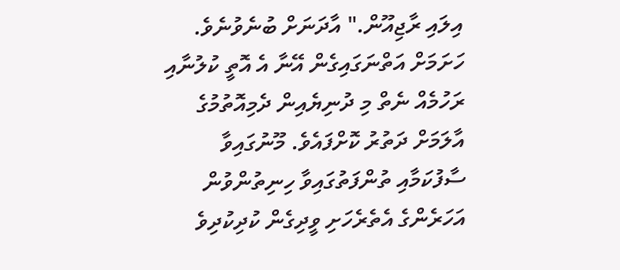އިލައި ރާޖިއޫން." އާދަނަށް ބުނެވުނެވެ.
ހަށަމަށް އަތްނަގައިގެން އޭނާ އެ އޮތީ ކުލުނާއި ރަހުމެއް ނެތް މި ދުނިޔެއިން ދެމިއޮތުމުގެ އާލަމަށް ދަތުރު ކޮށްފައެވެ. މޫނުގައިވާ ސާފުކަމާއި ތުންފަތުގައިވާ ހިނިތުންވުން އަހަރެންގެ އެތެރެހަށި ވީދިގެން ކުދިކުދިވެ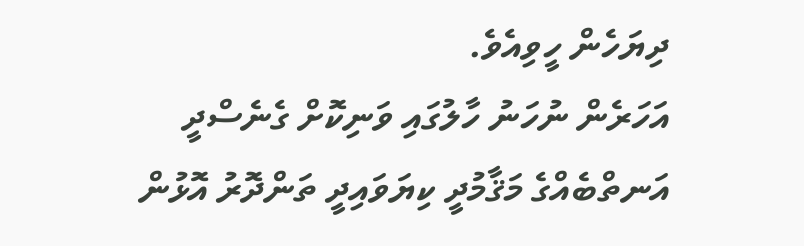ދިޔަހެން ހީވިއެވެ.
އަހަރެން ނުހަނު ހާލުގައި ވަނިކޮށް ގެނެސްދީ އަނތްބެއްގެ މަޤާމުދީ ކިޔަވައިދީ ތަންދޮރު އޮޅުން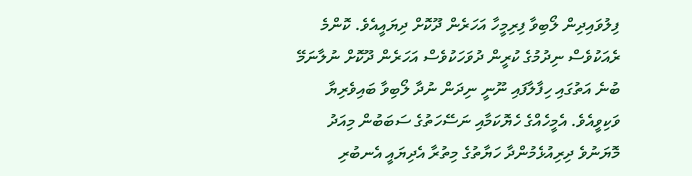ފިލުވައިދިން ލޯބިވާ ފިރިމީހާ އަހަރެން ދޫކޮށް ދިޔައީއެވެ. ކޮންމެ ރެއަކުވެސް ނިދުމުގެ ކުރީން ދުވަހަކުވެސް އަހަރެން ދޫކޮށް ނުލާނަމޭ ބުނެ އަތުގައި ހިފާލާފައި ނޫނީ ނިދަން ނުދާ ލޯބިވާ ބައިވެރިޔާ ވަކިވީއެވެ. އެމީހެއްގެ ހެޔޮކަމާއި ނަސޭހަތުގެ ސަބަބުން މިއަދު މޮޔަނުވެ ދިރިއުޅެމުންދާ ހަޔާތުގެ މިތުރާ އެދިޔައީ އެނބުރި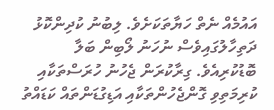އައުމެއް ނެތް ހަޔާތަކަށެވެ. ލިބުނު ކުދިންކޮޅު ދަތިހާލުގައިވެސް ނުހަނު ލޯބިން ބަލާ ބޮޑުކުރިއެވެ. ގިރާކުރަން ޖެހުނު ހުރަސްތަކާއި ކުރިމަތިވި ގޮންޖެހުންތަކާއި އަޑިގުޑަންތައް ކަޑައްތު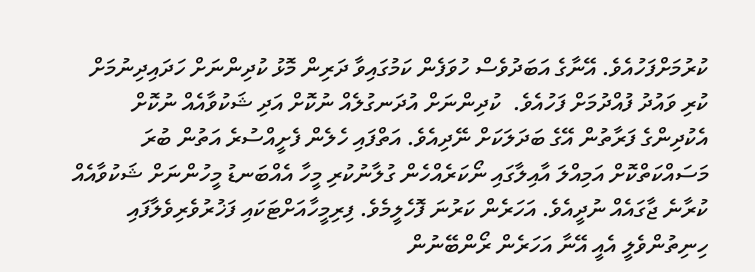ކުރުމަށްފަހުއެވެ. އޭނާގެ އަބަދުވެސް ހުވަފެން ކަމުގައިވާ ދަރިން މޮޅު ކުދިންނަށް ހަދައިދިނުމަށް ކުރި ވައުދު ފުއްދުމަށް ފަހުއެވެ.  ކުދިންނަށް އުދަނގުލެއް ނުކޮށް އަދި ޝަކުވާއެއް ނުކޮށް އެކުދިންގެ ފަރާތުން އޭގެ ބަދަލަކަށް ނޭދިއެވެ. އަތްފައި ހެލެން ފެށީއްސުރެ އަތުން ބުރަ މަސައްކަތްކޮށް އަމިއްލަ އާއިލާގައި ނޯކަރެއްހެން ގުލާނުކުރި މީހާ އެއްބަނޑު މީހުންނަށް ޝަކުވާއެއް ކުރާނެ ޖާގައެއް ނުދީއެވެ. އަހަރެން ކަރުނަ ފޮހެލީމެވެ. ފިރިމީހާއަށްޓަކައި ފަޚުރުވެރިވެލާފައި ހިނިތުންވެލީ އެއީ އޭނާ އަހަރެން ރޯންބޭނުން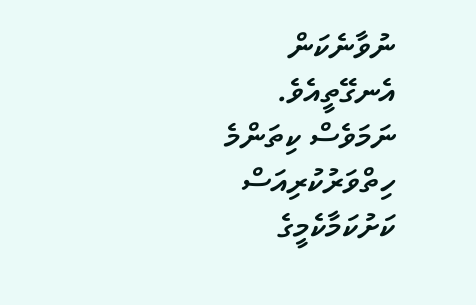ނުވާނެކަން އެނގޭތީއެވެ.
ނަމަވެސް ކިތަންމެ ހިތްވަރުކުރިއަސް ކަށުކަމާކެމީގެ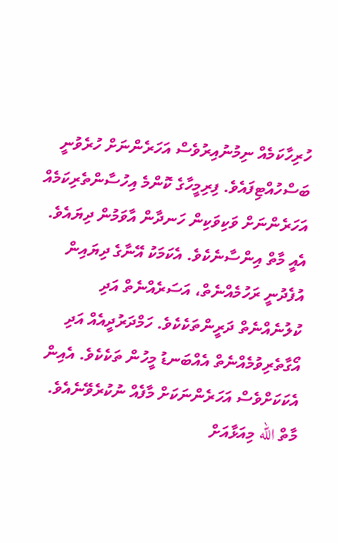ހުރިހާކަމެއް ނިމުނުއިރުވެސް އަހަރެންނަށް ހުރެވުނީ ބަސްހުއްޓިފައެވެ. ފިރިމީހާގެ ކޮންމެ އިހުސާންތެރިކަމެއް އަހަރެންނަށް ވަކިވަކިން ހަނދާން އާވަމުން ދިޔައެވެ. އެއީ މާތް އިންސާނެކެވެ. އެކަމަކު އޭނާގެ ދިޔައިން އުފެދުނީ ރަހުމެއްނެތް، އަސަރެއްނެތް އަދި ކުލުނެއްނެތް ދަރީންތަކެކެވެ. ހަމްދަރުދީއެއް އަދި އޯގާތެރިވުމެއްނެތް އެއްބަނޑު މީހުން ތަކެކެވެ. އެއިން އެކަކަށްވެސް އަހަރެންނަކަށް މާފެއް ނުކުރެވޭނެއެވެ. މާތް الله މިއަޅާއަށް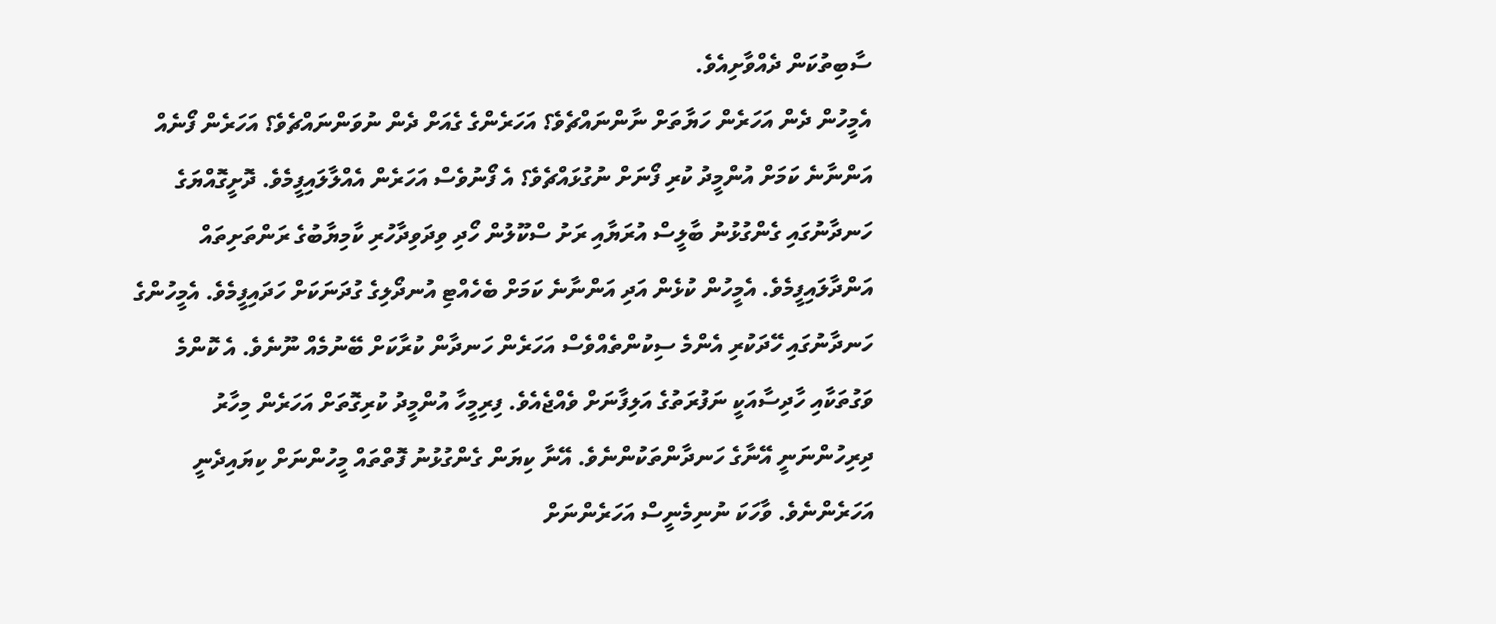ސާބިތުކަން ދެއްވާށިއެވެ.
އެމީހުން ދެން އަހަރެން ހަޔާތަށް ނާންނައްޗެވެ؟ އަހަރެންގެ ގެއަށް ދެން ނުވަންނައްޗެވެ؟ އަހަރެން ފޯނެއް އަންނާނެ ކަމަށް އުންމީދު ކުރި ފޯނަށް ނުގުޅައްޗެވެ؟ އެ ފޯނުވެސް އަހަރެން އެއްލާލައިފީމެވެ. ދޮށީގޮއްޔަގެ ހަނދާނުގައި ގެންގުޅުނު ބާލީސް އުރަޔާއި ރަށު ސްކޫލުން ހޯދި ވިދަވިދާހުރި ކާމިޔާބުގެ ރަންތަށިތައް އަންދާލައިފީމެވެ. އެމީހުން ކުޅެން އަދި އަންނާނެ ކަމަށް ބެހެއްޓި އުނދޯލިގެ ގުދަނަކަށް ހަދައިފީމެވެ. އެމީހުންގެ ހަނދާނުގައި ހޭދަކުރި އެންމެ ސިކުންތެއްވެސް އަހަރެން ހަނދާން ކުރާކަށް ބޭނުމެއް ނޫނެވެ. އެ ކޮންމެ ވަގުތަކާއި ހާދިސާއަކީ ނަފުރަތުގެ އަލިފާނަށް ވެއްޖެއެވެ. ފިރިމީހާ އުންމީދު ކުރިގޮތަށް އަހަރެން މިހާރު ދިރިހުންނަނީ އޭނާގެ ހަނދާންތަކުންނެވެ. އޭނާ ކިޔަން ގެންގުޅުނު ފޮތްތައް މީހުންނަށް ކިޔައިދެނީ އަހަރެންނެވެ. ވާހަކަ ނުނިމެނީސް އަހަރެންނަށް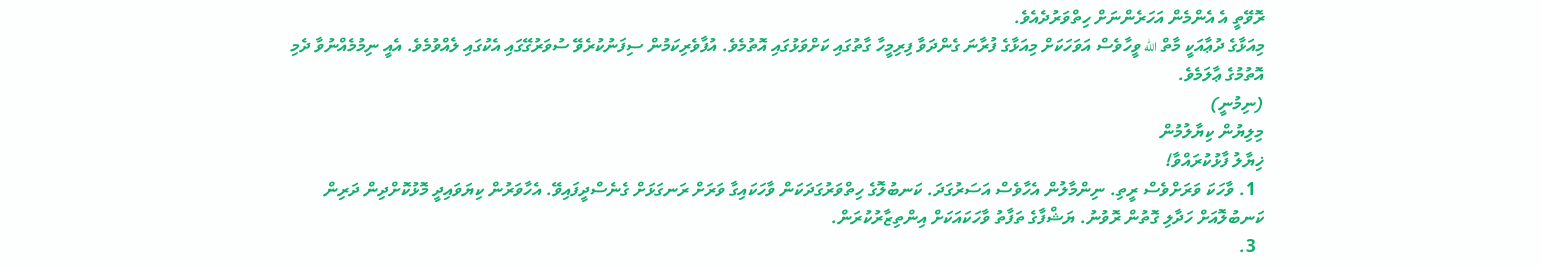ރޮވޭތީ އެ އެންމެން އަހަރެންނަށް ހިތްވަރުދެއެވެ.
މިއަޅާގެ ދުޢާއަކީ މާތް الله ވީހާވެސް އަވަހަކަށް މިއަޅާގެ ފުރާނަ ގެންދަވާ ފިރިމީހާ ގާތުގައި ކަށްވަޅުގައި އޮތުމެވެ. އުފާވެރިކަމުން ސިފަނުކުރެވޭ ސުވަރުގޭގައި އެކުގައި ލެއްވުމެވެ. އެއީ ނިމުމެއްނުވާ ދެމި އޮތުމުގެ ޢާލަމެވެ.
(ނިމުނީ)
މިލިޔުން ކިޔާލުމުން
ޚިޔާލު ފާޅުކުރައްވާ!
  1. ވާހަކަ ވަރަށްވެސް ރީތި. ނިންމާލުން އެހާވެސް އަސަރުގަދަ. ކަނބުލޮގެ ހިތްވަރުގަދަކަން ވާހަކައިގާ ވަރަށް ރަނގަޅަށް ގެނެސްދީފައިވޭ. އެހާވަރުން ކިޔަވައިދީ މޮޅުކޮށްދިން ދަރިން ކަނބުލޮއަށް ހަދާލި ގޮތުން ރޮވުނު. ޔަޝްފާގެ ތަފާތު ވާހަކައަކަށް އިންތިޒާރުކުރަން.
  3.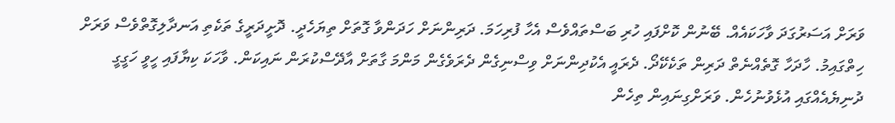ވަރަށް އަސަރުގަދަ ވާހަކައެއް. ބޭނުން ކޮށްފައި ހުރި ބަސްތައްވެސް އެހާ ފުރިހަމަ. ދަރިންނަށް ހަދަންވާ ގޮތަށް ތިޔަހެދީ. ދޮށީދަރީގެ ތަކެތި އަނދާލިގޮތްވެސް ވަރަށް ހިތްގައިމު. ހާދަހާ ގޮތެއްނެތް ދަރިން ތަކެކޭދޯ. ދެރައީ އެކުދިންނަށް ވިސްނިގެން ދެރަވެގެން މަންމަ ގާތަށް އާދޭސްކުރަން ނައިކަން. ވާހަކަ ކިޔާފައި ހީވީ ހަގީގީ ދުނިޔެއެއްގައި އުޅެވުނުހެން. ވަރަށްގިނައިން ތިހެން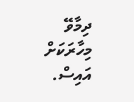ދިމާވޭ މިހާރަކަށް އައިސް.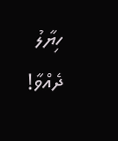ހިޔާލު ދެއްވާ!